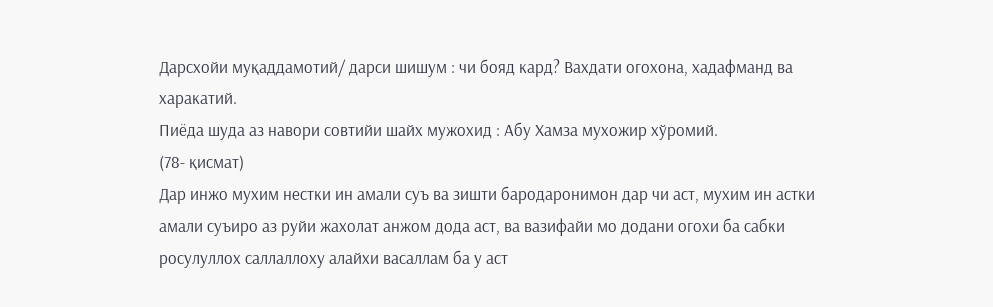Дарсхойи муқаддамотий/ дарси шишум : чи бояд кард? Вахдати огохона, хадафманд ва харакатий.
Пиёда шуда аз навори совтийи шайх мужохид : Абу Хамза мухожир хўромий.
(78- қисмат)
Дар инжо мухим нестки ин амали суъ ва зишти бародаронимон дар чи аст, мухим ин астки амали суъиро аз руйи жахолат анжом дода аст, ва вазифайи мо додани огохи ба сабки росулуллох саллаллоху алайхи васаллам ба у аст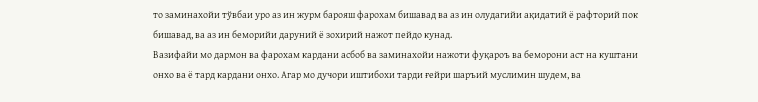то заминахойи тўвбаи уро аз ин журм барояш фарохам бишавад ва аз ин олудагийи ақидатий ё рафторий пок бишавад, ва аз ин беморийи даруний ё зохирий нажот пейдо кунад.
Вазифайи мо дармон ва фарохам кардани асбоб ва заминахойи нажоти фуқароъ ва беморони аст на куштани онхо ва ё тард кардани онхо. Агар мо дучори иштибохи тарди ғейри шаръий муслимин шудем, ва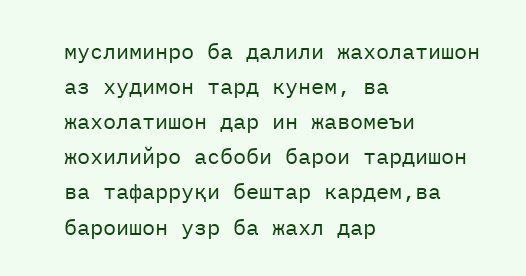муслиминро ба далили жахолатишон аз худимон тард кунем, ва жахолатишон дар ин жавомеъи жохилийро асбоби барои тардишон ва тафарруқи бештар кардем,ва бароишон узр ба жахл дар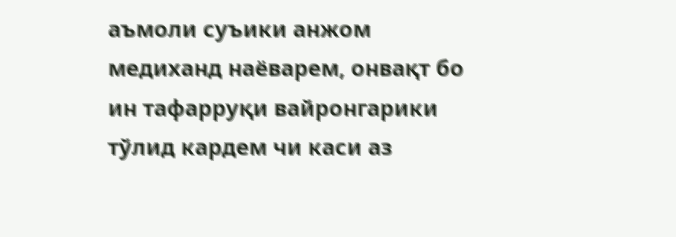аъмоли суъики анжом медиханд наёварем, онвақт бо ин тафарруқи вайронгарики тўлид кардем чи каси аз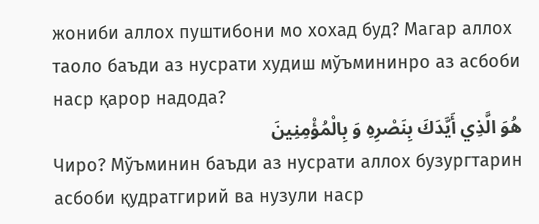жониби аллох пуштибони мо хохад буд? Магар аллох таоло баъди аз нусрати худиш мўъмининро аз асбоби наср қарор надода?
هُوَ الَّذِي أَيَّدَكَ بِنَصْرِهِ وَ بِالْمُؤْمِنِينَ
Чиро? Мўъминин баъди аз нусрати аллох бузургтарин асбоби қудратгирий ва нузули наср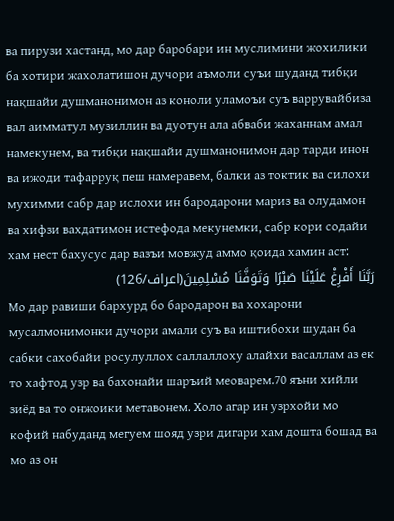ва пирузи хастанд, мо дар баробари ин муслимини жохилики ба хотири жахолатишон дучори аъмоли суъи шуданд тибқи нақшайи душманонимон аз коноли уламоъи суъ варрувайбиза вал аимматул музиллин ва дуотун ала абваби жаханнам амал намекунем, ва тибқи нақшайи душманонимон дар тарди инон ва ижоди тафарруқ пеш намеравем, балки аз токтик ва силохи мухимми сабр дар ислохи ин бародарони мариз ва олудамон ва хифзи вахдатимон истефода мекунемки, сабр кори содайи хам нест бахусус дар вазъи мовжуд аммо қоида хамин аст:
رَبَّنَا أَفْرِغْ عَلَيْنَا صَبْرًا وَتَوَفَّنَا مُسْلِمِينَ(اعراف/126)
Мо дар равиши бархурд бо бародарон ва хохарони мусалмонимонки дучори амали суъ ва иштибохи шудан ба сабки сахобайи росулуллох саллаллоху алайхи васаллам аз ек то хафтод узр ва бахонайи шаръий меоварем.70 яъни хийли зиёд ва то онжоики метавонем. Холо агар ин узрхойи мо кофий набуданд мегуем шояд узри дигари хам дошта бошад ва мо аз он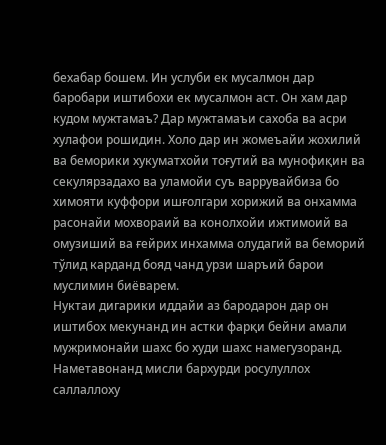бехабар бошем. Ин услуби ек мусалмон дар баробари иштибохи ек мусалмон аст. Он хам дар кудом мужтамаъ? Дар мужтамаъи сахоба ва асри хулафои рошидин. Холо дар ин жомеъайи жохилий ва беморики хукуматхойи тоғутий ва мунофиқин ва секулярзадахо ва уламойи суъ варрувайбиза бо химояти куффори ишғолгари хорижий ва онхамма расонайи мохвораий ва конолхойи ижтимоий ва омузиший ва ғейрих инхамма олудагий ва беморий тўлид карданд бояд чанд урзи шаръий барои муслимин биёварем.
Нуктаи дигарики иддайи аз бародарон дар он иштибох мекунанд ин астки фарқи бейни амали мужримонайи шахс бо худи шахс намегузоранд. Наметавонанд мисли бархурди росулуллох саллаллоху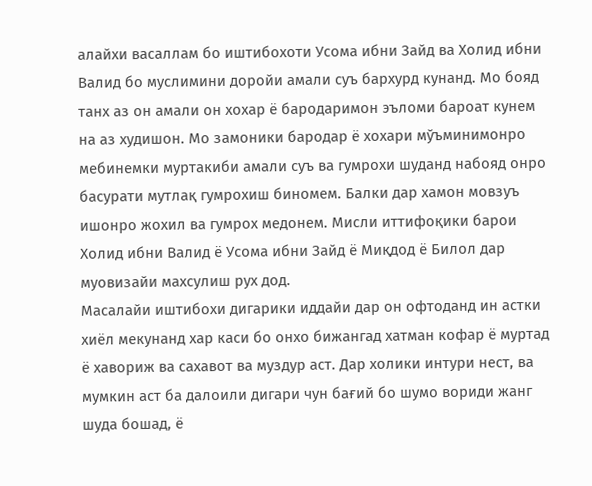алайхи васаллам бо иштибохоти Усома ибни Зайд ва Холид ибни Валид бо муслимини доройи амали суъ бархурд кунанд. Мо бояд танх аз он амали он хохар ё бародаримон эъломи бароат кунем на аз худишон. Мо замоники бародар ё хохари мўъминимонро мебинемки муртакиби амали суъ ва гумрохи шуданд набояд онро басурати мутлақ гумрохиш биномем. Балки дар хамон мовзуъ ишонро жохил ва гумрох медонем. Мисли иттифоқики барои Холид ибни Валид ё Усома ибни Зайд ё Миқдод ё Билол дар муовизайи махсулиш рух дод.
Масалайи иштибохи дигарики иддайи дар он офтоданд ин астки хиёл мекунанд хар каси бо онхо бижангад хатман кофар ё муртад ё хавориж ва сахавот ва муздур аст. Дар холики интури нест, ва мумкин аст ба далоили дигари чун бағий бо шумо вориди жанг шуда бошад, ё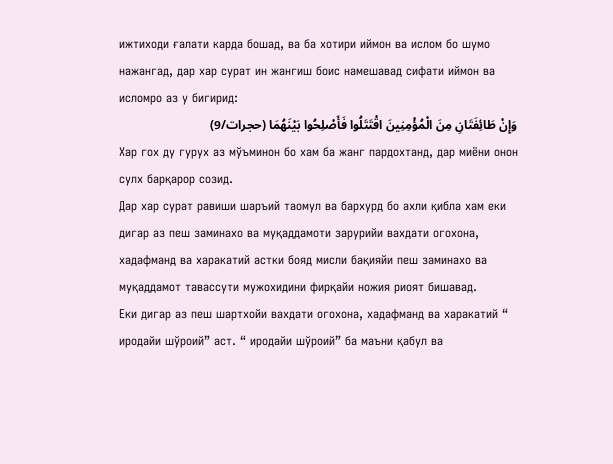ижтиходи ғалати карда бошад, ва ба хотири иймон ва ислом бо шумо нажангад, дар хар сурат ин жангиш боис намешавад сифати иймон ва исломро аз у бигирид:
وَإِنْ طَائِفَتَانِ مِنَ الْمُؤْمِنِينَ اقْتَتَلُوا فَأَصْلِحُوا بَيْنَهُمَا (حجرات/9)
Хар гох ду гурух аз мўъминон бо хам ба жанг пардохтанд, дар миёни онон сулх барқарор созид.
Дар хар сурат равиши шаръий таомул ва бархурд бо ахли қибла хам еки дигар аз пеш заминахо ва муқаддамоти зарурийи вахдати огохона, хадафманд ва харакатий астки бояд мисли бақияйи пеш заминахо ва муқаддамот тавассути мужохидини фирқайи ножия риоят бишавад.
Еки дигар аз пеш шартхойи вахдати огохона, хадафманд ва харакатий “ иродайи шўроий” аст. “ иродайи шўроий” ба маъни қабул ва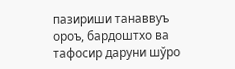пазириши танаввуъ ороъ, бардоштхо ва тафосир даруни шўро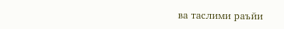ва таслими раъйи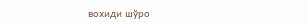вохиди шўро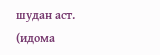шудан аст.
(идома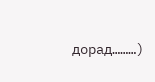дорад………)